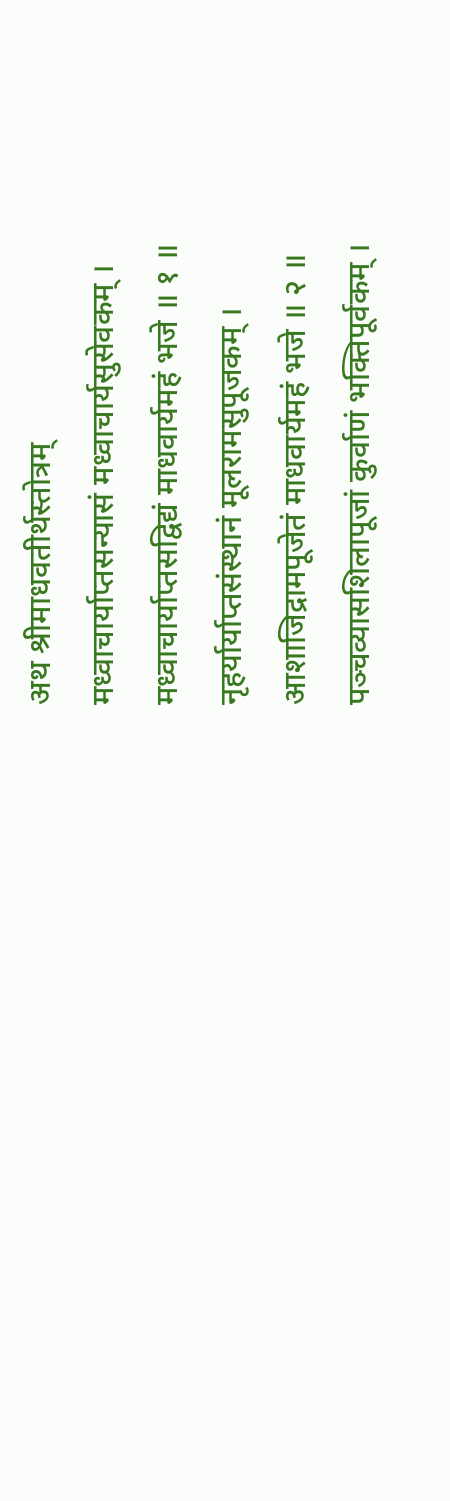अथ श्रीमाधवतीर्थस्तोत्रम्
मध्वाचार्याप्तसन्यासं मध्वाचार्यसुसेवकम् ।
मध्वाचार्याप्तसद्विद्यं माधवार्यमहं भजे ॥ १ ॥
नृहर्यार्याप्तसंस्थानं मूलरामसुपूजकम् ।
आशाजिद्रामपूजेतं माधवार्यमहं भजे ॥ २ ॥
पञ्चव्यासशिलापूजां कुर्वाणं भक्तिपूर्वकम् ।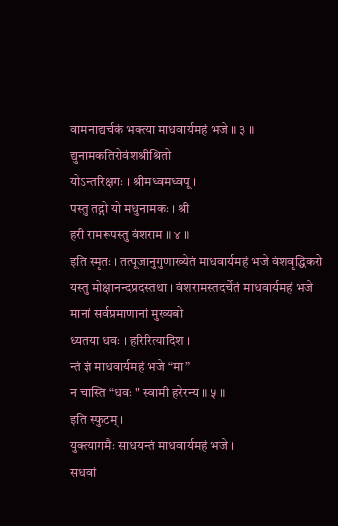वामनाद्यर्चकं भक्त्या माधवार्यमहं भजे ॥ ३ ॥
द्युनामकतिरोवंशश्रीश्रितो
योऽन्तरिक्षगः । श्रीमध्वमध्वपू ।
पस्तु तद्गो यो मधुनामकः । श्री
हरी रामरूपस्तु वंशराम ॥ ४ ॥
इति स्मृतः । तत्पूजानुगुणाख्येतं माधवार्यमहं भजे वंशवृद्धिकरो यस्तु मोक्षानन्दप्रदस्तथा । वंशरामस्तदर्चेतं माधवार्यमहं भजे
मानां सर्वप्रमाणानां मुख्यबो
ध्यतया धवः । हरिरित्यादिश ।
न्तं ज्ञं माधवार्यमहं भजे “मा”
न चास्ति “धवः " स्वामी हरेरन्य ॥ ५ ॥
इति स्फुटम् ।
युक्त्यागमैः साधयन्तं माधवार्यमहं भजे ।
सधवां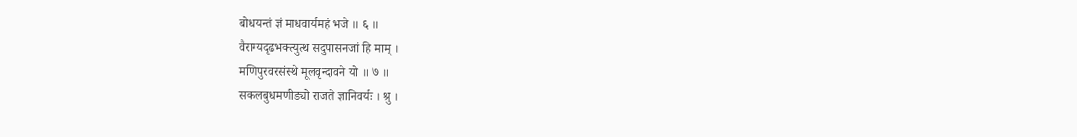बोधयन्तं ज्ञं माधवार्यमहं भजे ॥ ६ ॥
वैराग्यदृढभक्त्युत्थ सदुपासनजां हि माम् ।
मणिपुरवरसंस्थे मूलवृन्दावने यो ॥ ७ ॥
सकलबुधमणीड्यो राजते ज्ञानिवर्यः । श्रु ।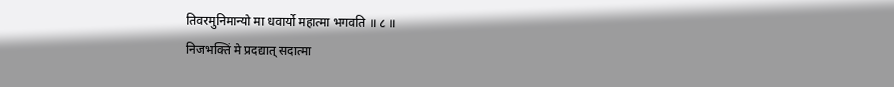तिवरमुनिमान्यो मा धवार्यो महात्मा भगवति ॥ ८ ॥
निजभक्तिं मे प्रदद्यात् सदात्मा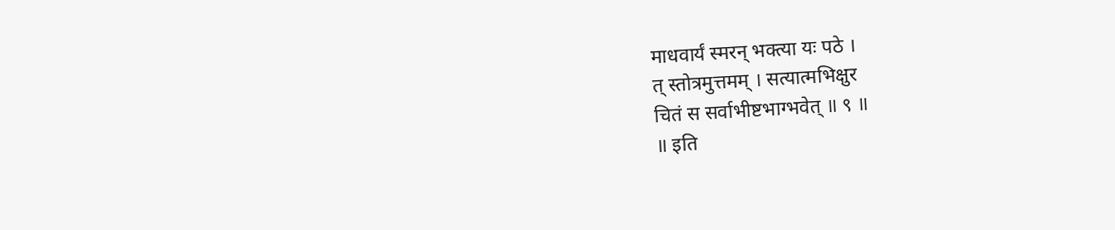माधवार्यं स्मरन् भक्त्या यः पठे ।
त् स्तोत्रमुत्तमम् । सत्यात्मभिक्षुर
चितं स सर्वाभीष्टभाग्भवेत् ॥ ९ ॥
॥ इति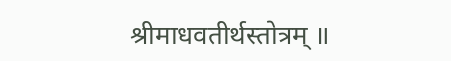श्रीमाधवतीर्थस्तोत्रम् ॥